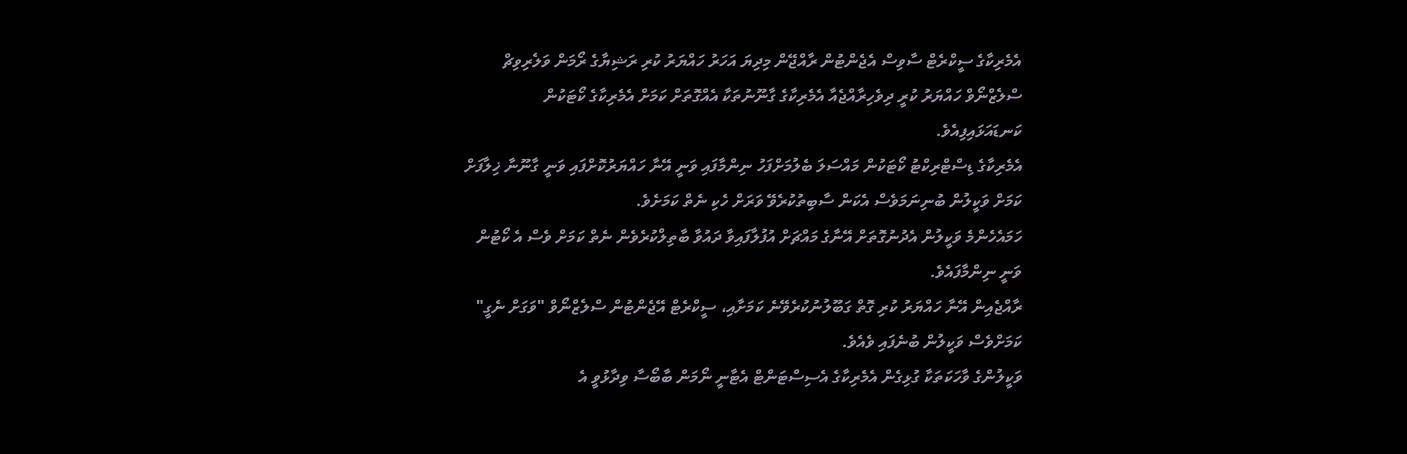އެމެރިކާގެ ސީކްރެޓް ސާވިސް އެޖެންޓުން ރާއްޖޭން މިދިޔަ އަހަރު ހައްޔަރު ކުރި ރަޝިޔާގެ ރޯމަން ވަލެރިވިޗް ސްލެޒްނޯވް ހައްޔަރު ކުރީ ދިވެހިރާއްޖެއާ އެމެރިކާގެ ގާނޫނުތަކާ އެއްގޮތަށް ކަމަށް އެމެރިކާގެ ކޯޓަކުން ކަނޑައަޅައިފިއެވެ.
އެމެރިކާގެ ޑިސްޓްރިކްޓު ކޯޓަކުން މައްސަލަ ބެލުމަށްފަހު ނިންމާފައި ވަނީ އޭނާ ހައްޔަރުކޮށްފައި ވަނީ ގާނޫނާ ޚިލާފަށް ކަމަށް ވަކީލުން ބުނިނަމަވެސް އެކަން ސާބިތުކުރެވޭ ވަރަށް ހެކި ނެތް ކަމަށެވެ.
ހަމައެހެންމެ ވަކީލުން އެދުނުގޮތަށް އޭނާގެ މައްޗަށް އުފުލާފައިވާ ދައުވާ ބާތިލްކުރެވެން ނެތް ކަމަށް ވެސް އެ ކޯޓުން ވަނީ ނިންމާފައެވެ.
ރާއްޖެއިން އޭނާ ހައްޔަރު ކުރި ގޮތް ގަބޫލުނުކުރެވޭނެ ކަމަށާއި، ސީކްރެޓް އޭޖެންޓުން ސްލެޒްނޯވް "ވަގަށް ނެގީ" ކަމަށްވެސް ވަކީލުން ބުނެފައި ވެއެވެ.
ވަކީލުންގެ ވާހަކަތަކާ ގުޅިގެން އެމެރިކާގެ އެސިސްޓަންޓް އެޓާނީ ނޯމަން ބާބޯސާ ވިދާޅުވީ އެ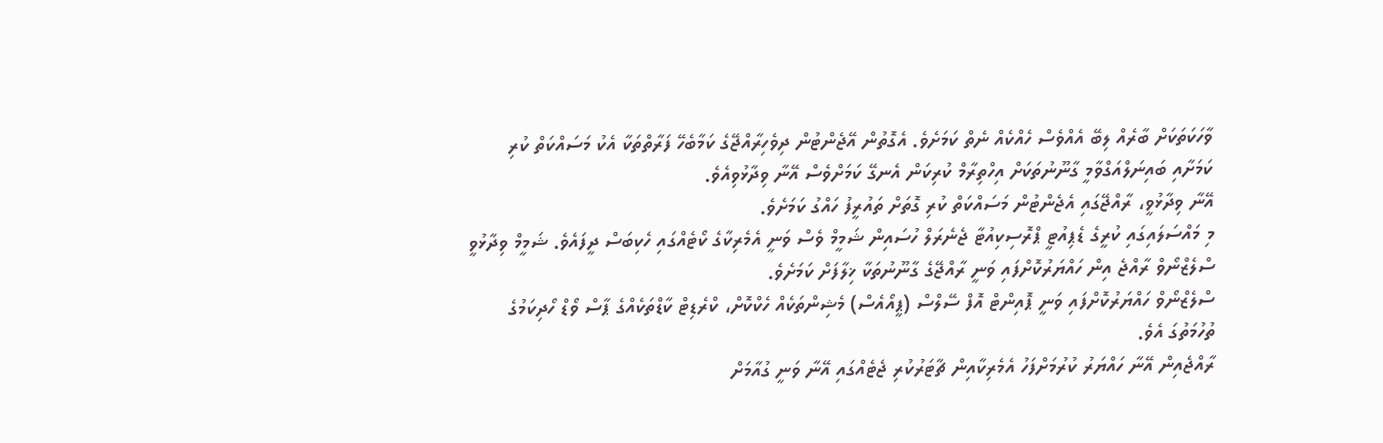ވާހަކަތަކަށް ބާރެއް ލިބޭ އެއްވެސް ހެއްކެއް ނެތް ކަމަށެވެ. އެގޮތުން އޭޖެންޓުން ދިވެހިރާއްޖޭގެ ކަމާބެހޭ ފަރާތްތަކާ އެކު މަސައްކަތް ކުރި ކަމަށާއި ބައިނަލްއަގްވާމީ ގާނޫނުތަކަށް އިހްތިރާމް ކުރިކަން އެނގޭ ކަމަށްވެސް އޭނާ ވިދާޅުވިއެވެ.
އޭނާ ވިދާޅުވީ، ރާއްޖޭގައި އެޖެންޓުން މަސައްކަތް ކުރި ގޮތަށް ތައުރީފު ހައްގު ކަމަށެވެ.
މި މައްސަލައިގައި ކުރީގެ ޑެޕިއުޓީ ޕްރޮސިކިއުޓާ ޖެނެރަލް ހުސައިން ޝަމީމް ވެސް ވަނީ އެމެރިކާގެ ކޯޓެއްގައި ހެކިބަސް ދީފައެވެ. ޝަމީމް ވިދާޅުވީ ސްލެޒްނޯވް ރާއްޖެ އިން ހައްޔަރުކޮށްފައި ވަނީ ރާއްޖޭގެ ގާނޫނުތަކާ ޚިލާފަށް ކަމަށެވެ.
ސްލެޒްނޯވް ހައްޔަރުކޮށްފައި ވަނީ ޕޮއިންޓް އޮފް ސޭލްސް (ޕީއޯއެސް) މެޝިންތަކެއް ހެކްކޮށް، ކްރެޑިޓް ކާޑްތަކެއްގެ ޕާސް ވޯޑް ހޯދިކަމުގެ ތުހުމަތުގަ އެވެ.
ރާއްޖެއިން އޭނާ ހައްޔަރު ކުރުމަށްފަހު އެމެރިކާއިން ޗާޓަރުކުރި ޖެޓެއްގައި އޭނާ ވަނީ ގުއާމަށް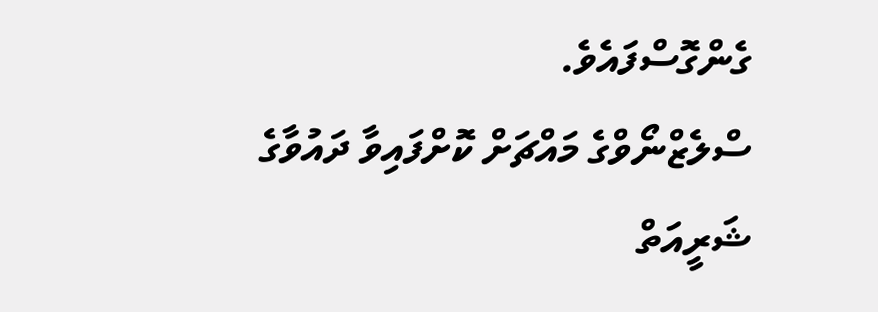ގެންގޮސްފައެވެ.
ސްލެޒްނޯވްގެ މައްޗަށް ކޮށްފައިވާ ދައުވާގެ ޝަރީއަތް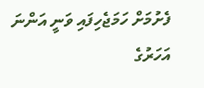ފެށުމަށް ހަމަޖެހިފައި ވަނީ އަންނަ އަހަރުގެ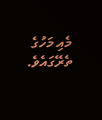މެއި މަހުގެ ތެރޭގައެވެ.